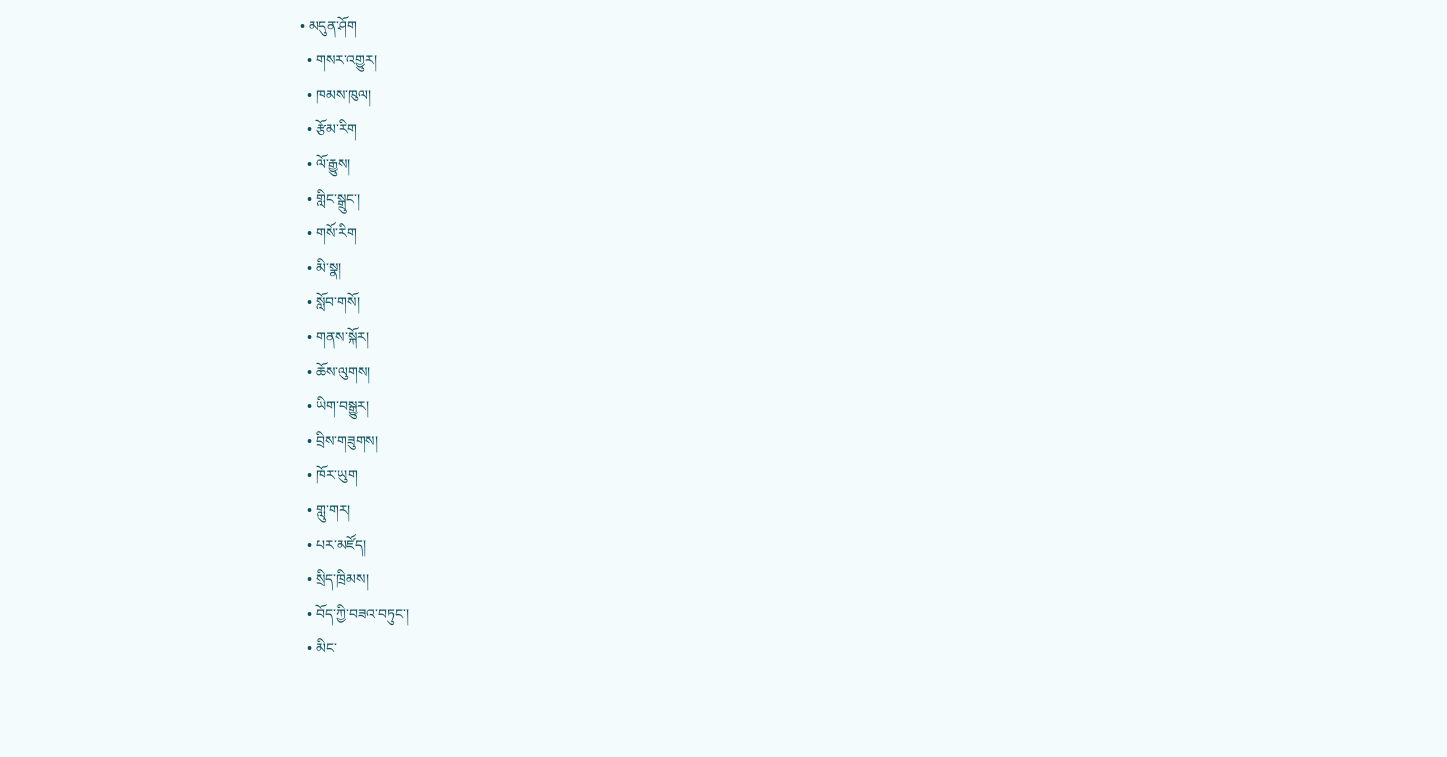• མདུན་ཤོག
  • གསར་འགྱུར།
  • ཁམས་ཁུལ།
  • རྩོམ་རིག
  • ལོ་རྒྱུས།
  • གླིང་སྒྲུང་།
  • གསོ་རིག
  • མི་སྣ།
  • སློབ་གསོ།
  • གནས་སྐོར།
  • ཆོས་ལུགས།
  • ཡིག་བསྒྱུར།
  • བྲིས་གཟུགས།
  • ཁོར་ཡུག
  • གླུ་གར།
  • པར་མཛོད།
  • སྲིད་ཁྲིམས།
  • བོད་ཀྱི་བཟའ་བཏུང་།
  • མིང་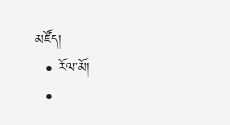མཛོད།
  • རོལ་མོ།
  •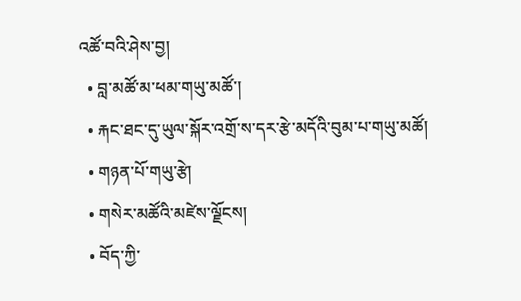འཚོ་བའི་ཤེས་བྱ།
  • བླ་མཚོ་མ་ཕམ་གཡུ་མཚོ་།
  • རྐང་ཐང་དུ་ཡུལ་སྐོར་འགྲོ་ས་དར་རྩེ་མདོའི་བུམ་པ་གཡུ་མཚོ།
  • གཉན་པོ་གཡུ་རྩེ།
  • གསེར་མཚོའི་མཛེས་ལྗོངས།
  • བོད་ཀྱི་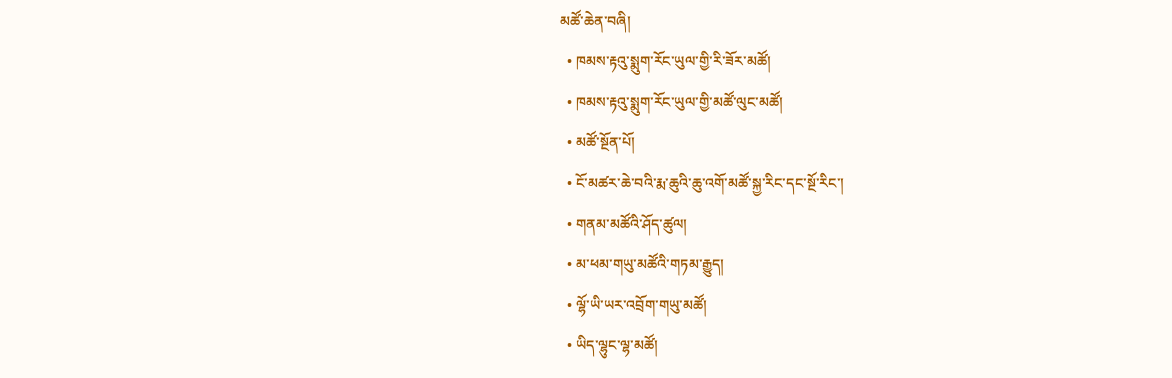མཚོ་ཆེན་བཞི།
  • ཁམས་རྟའུ་སྨུག་རོང་ཡུལ་གྱི་རི་ཟོར་མཚོ།
  • ཁམས་རྟའུ་སྨུག་རོང་ཡུལ་གྱི་མཚོ་ལུང་མཚོ།
  • མཚོ་སྔོན་པོ།
  • ངོ་མཚར་ཆེ་བའི་རྨ་ཆུའི་ཆུ་འགོ་མཚོ་སྐྱ་རིང་དང་སྔོ་རིང་།
  • གནམ་མཚོའི་ཤོད་ཚུལ།
  • མ་ཕམ་གཡུ་མཚོའི་གཏམ་རྒྱུད།
  • ལྷོ་ཡི་ཡར་འབྲོག་གཡུ་མཚོ།
  • ཡིད་ལྷུང་ལྷ་མཚོ།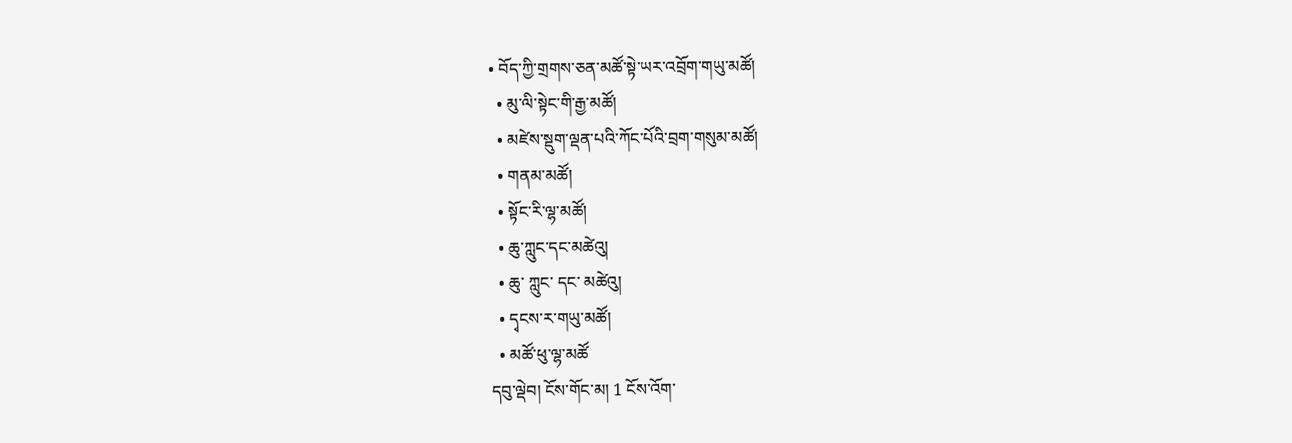• བོད་ཀྱི་གྲགས་ཅན་མཚོ་སྟེ་ཡར་འབྲོག་གཡུ་མཚོ།
  • མུ་ལི་སྟེང་གི་རྒྱ་མཚོ།
  • མཛེས་སྡུག་ལྡན་པའི་ཀོང་པོའི་བྲག་གསུམ་མཚོ།
  • གནམ་མཚོ།
  • སྟོང་རི་ལྷ་མཚོ།
  • ཆུ་ཀླུང་དང་མཚེའུ།
  • ཆུ་ ཀླུང་ དང་ མཚེའུ།
  • དྭངས་ར་གཡུ་མཚོ།
  • མཚོ་ཕུ་ལྷ་མཚོ
དབུ་ལྡེབ། ངོས་གོང་མ། 1 ངོས་འོག་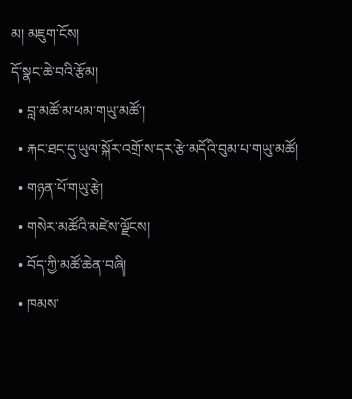མ། མཇུག་ངོས།
དོ་སྣང་ཆེ་བའི་རྩོམ།
  • བླ་མཚོ་མ་ཕམ་གཡུ་མཚོ་།
  • རྐང་ཐང་དུ་ཡུལ་སྐོར་འགྲོ་ས་དར་རྩེ་མདོའི་བུམ་པ་གཡུ་མཚོ།
  • གཉན་པོ་གཡུ་རྩེ།
  • གསེར་མཚོའི་མཛེས་ལྗོངས།
  • བོད་ཀྱི་མཚོ་ཆེན་བཞི།
  • ཁམས་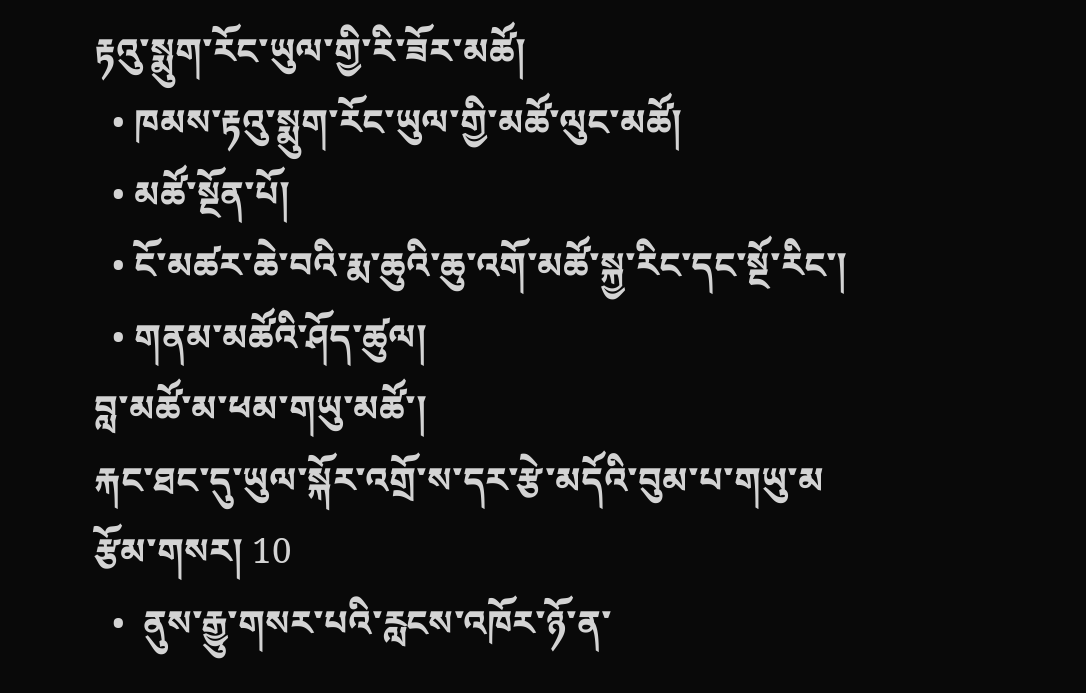རྟའུ་སྨུག་རོང་ཡུལ་གྱི་རི་ཟོར་མཚོ།
  • ཁམས་རྟའུ་སྨུག་རོང་ཡུལ་གྱི་མཚོ་ལུང་མཚོ།
  • མཚོ་སྔོན་པོ།
  • ངོ་མཚར་ཆེ་བའི་རྨ་ཆུའི་ཆུ་འགོ་མཚོ་སྐྱ་རིང་དང་སྔོ་རིང་།
  • གནམ་མཚོའི་ཤོད་ཚུལ།
བླ་མཚོ་མ་ཕམ་གཡུ་མཚོ་།
རྐང་ཐང་དུ་ཡུལ་སྐོར་འགྲོ་ས་དར་རྩེ་མདོའི་བུམ་པ་གཡུ་མ
རྩོམ་གསར། 10
  •  ནུས་རྒྱུ་གསར་པའི་རླངས་འཁོར་ཉོ་ན་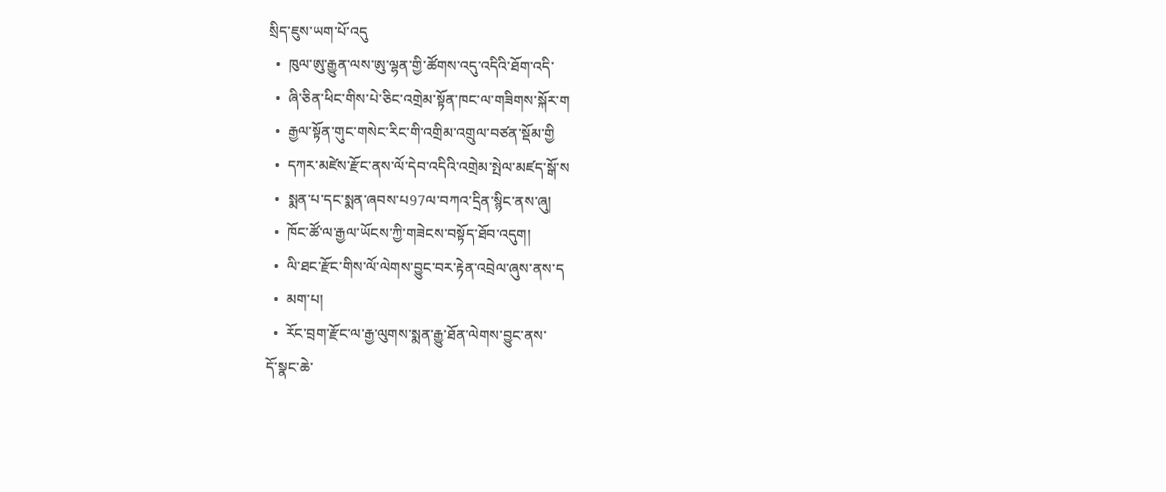སྲིད་ཇུས་ཡག་པོ་འདུ
  •  ཁུལ་ཨུ་རྒྱུན་ལས་ཨུ་ལྷན་གྱི་ཚོགས་འདུ་འདིའི་ཐོག་འདི་
  •  ཞི་ཅིན་ཕིང་གིས་པེ་ཅིང་འགྲེམ་སྟོན་ཁང་ལ་གཟིགས་སྐོར་ག
  •  རྒྱལ་སྟོན་གུང་གསེང་རིང་གི་འགྲིམ་འགྲུལ་བཙན་སྡོམ་གྱི
  •  དཀར་མཛེས་རྫོང་ནས་ལོ་དེབ་འདིའི་འགྲེམ་སྤེལ་མཛད་སྒོ་ས
  •  སྨན་པ་དང་སྨན་ཞབས་པ97ལ་བཀའ་དྲིན་སྙིང་ནས་ཞུ།
  •  ཁོང་ཚོ་ལ་རྒྱལ་ཡོངས་ཀྱི་གཟེངས་བསྟོད་ཐོབ་འདུག།
  •  ལི་ཐང་རྫོང་གིས་ལོ་ལེགས་བྱུང་བར་རྟེན་འབྲེལ་ཞུས་ནས་ད
  •  མག་པ།
  •  རོང་བྲག་རྫོང་ལ་རྒྱ་ལུགས་སྨན་རྒྱུ་ཐོན་ལེགས་བྱུང་ནས་
དོ་སྣང་ཆེ་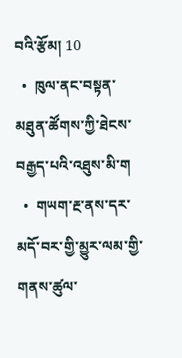བའི་རྩོམ། 10
  •  ཁུལ་ནང་བསྟན་མཐུན་ཚོགས་ཀྱི་ཐེངས་བརྒྱད་པའི་འཐུས་མི་ག
  •  གཡག་རྔ་ནས་དར་མདོ་བར་གྱི་མྱུར་ལམ་གྱི་གནས་ཚུལ་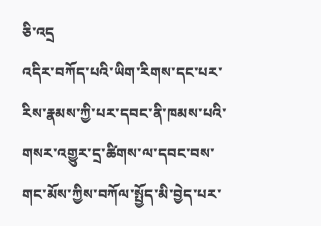ཅི་འདྲ
འདིར་བཀོད་པའི་ཡིག་རིགས་དང་པར་རིས་རྣམས་ཀྱི་པར་དབང་ནི་ཁམས་པའི་གསར་འགྱུར་དྲ་ཚིགས་ལ་དབང་བས་གང་མོས་ཀྱིས་བཀོལ་སྤྱོད་མི་བྱེད་པར་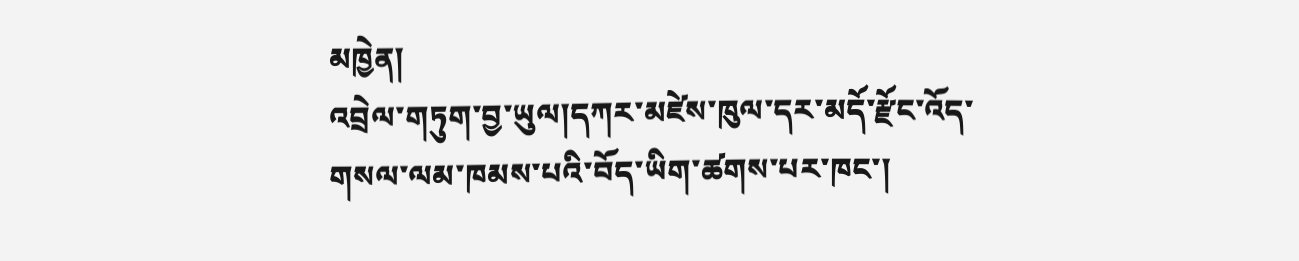མཁྱེན།
འབྲེལ་གཏུག་བྱ་ཡུལ།དཀར་མཛེས་ཁུལ་དར་མདོ་རྫོང་འོད་གསལ་ལམ་ཁམས་པའི་བོད་ཡིག་ཚགས་པར་ཁང་།